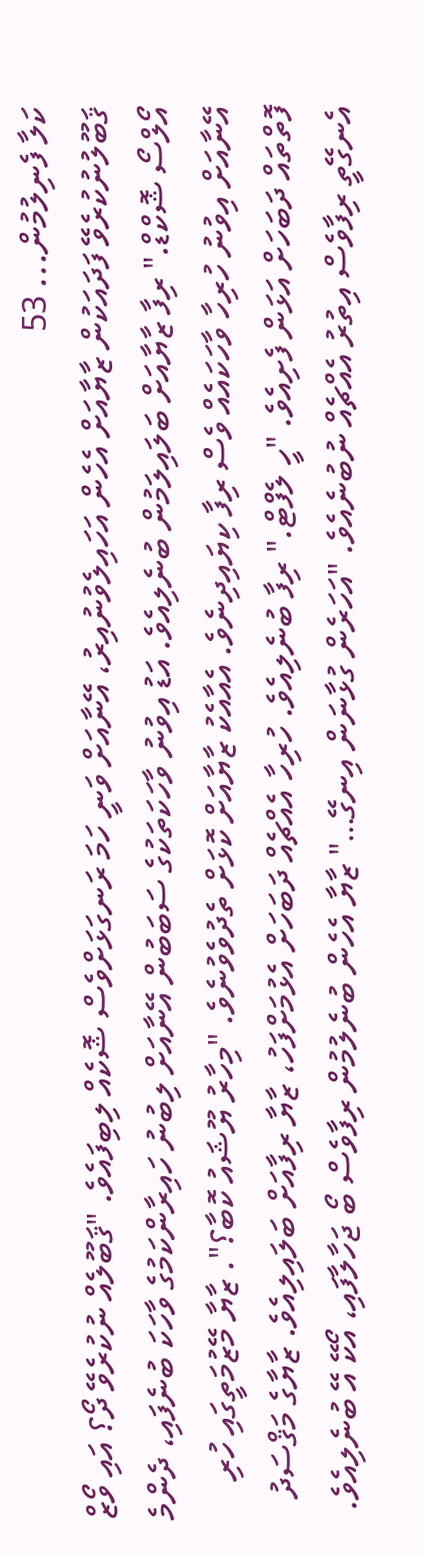ކަލާ ފެނިލުމުން... 53
ޤަބޫލުނުކުރެވޭ ފަދައަކުން ޒާޔާއަށް އެހެން އަހައިލެވުނުއިރު، އޭނާއަށް ވަނީ ހަމަ ރަނގަޅަށްވެސް ޝޮކެއް ލިބިފައެވެ. "ޤަބޫލެއް ނުކުރެވޭ ދޯ؟ އައި ވޯޒް އޯލްސޯ ޝޮކްޑް." ރިފާ ޒާޔާއަށް ބަލައިލަމުން ބުނެލިއެވެ. އަޑު އިވުނު ވާހަކަތަކުގެ ސަބަބުން އޭނާއަށް ލިބުނު ހައިރާންކަމުގެ ވާހަކަ ބުނެފައި، ދެންމެ އޭނާއަށް އިވުނު ހުރިހާ ވާހަކައެއް ވެސް ރިފާ ކިޔައިދިނެވެ. އެއާއެކު ޒާޔާއަށް ކޮޅަށް ތެދުވެވުނެވެ. "މިހާރު ޔޫޝައު ކޮބާ؟". ޒާޔާ މޭޒުމަތީގައި ހުރި ފޮތްތައް ދަބަހަށް އަޅަން ފެށިއެވެ. "ހީ ލެފްޓް." ރިފާ ބުނެލިއެވެ. ހުރިހާ އެއްޗެއް ދަބަހަށް އެޅުމަށްފަހު، ޒާޔާ ރިފާއަށް ބަލައިލިއެވެ. ޒާޔާގެ މަޤްސަދު އެނގޭތީ ރިފާވެސް އިތުރު އެއްޗެއް ނުބުނެއެވެ. "އަހަރެން ގުޅާނަން އިނގޭ…" ޒާޔާ އެހެން ބުނެލުމުން ރިފާވެސް ބޯ ޖަހާލާފައި، އޯކޭ އޭ ބުނެލިއެވެ.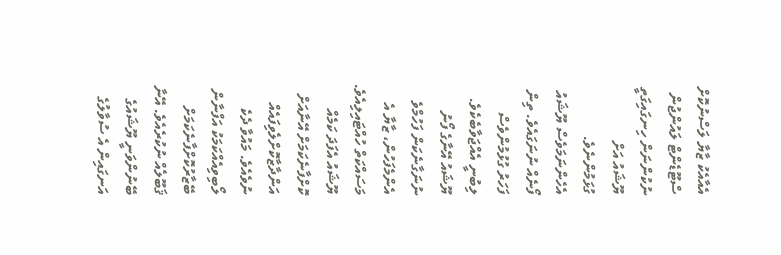އެއާއެކު ޒާޔާ ލަސްނުކޮށް ސްޓޫޑެންޓް ލައުންޖުން ނުކުންނަން ހިނގައިގަތީ ޔޫޝައު އަށް ގުޅަމުންނެވެ. އެހެންނަމަވެސް ޔޫޝައު ފޯނެއް ނުނަގައެވެ. ތިން ފަހަރު ގުޅުމުންވެސް ލިބުނީ އެއްޖަވާބެކެވެ. ޔޫޝައު އޭނާގެ ފޯނު ނުނަގާނެކަން ފަހުމްވެ އެންމެފަހުން، ޒާޔާ އެ މަސައްކަތް ހުއްޓައިލިއެވެ. ޔޫޝައު އެފަދަ ކަމެއް ކޮށްފާނެކަމަށް އޭނާއަށް އަންދާޒާކޮށްލެވިފައެއް ނުވެއެވެ. މައުވާ ދެކެ ލޯބިވިއެއްކަމަކު އަފްނާން ބޭޒާރުކޮށްފާނެކަމަށް ޤަބޫލެއް ނުކުރެއެވެ. އޭނާ ބޭނުންވަނީ ޔޫޝައުގެ އަނގައިން އެ ސުވާލުގެ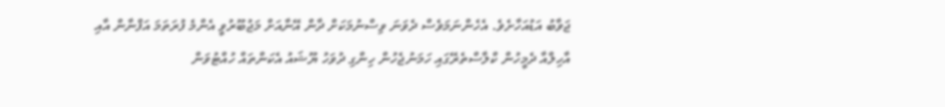ޖަވާބު އަޑުއަހާށެވެ. އެހެންނަމަވެސް ދެވަނަ ވިސްނުމަކަށް ދާން އޭނާއަށް މަޖުބޫރުވީ އެންމެ ފުރަތަމަ އަފްނާން އާއި އާހިލްއާ ދެމީހުން ކްލާސްތެރޭގައި ހަމަނުޖެހުން ހިންގި ދުވަހު ޔޫޝައު އެކަންތައް ހުއްޓުވަން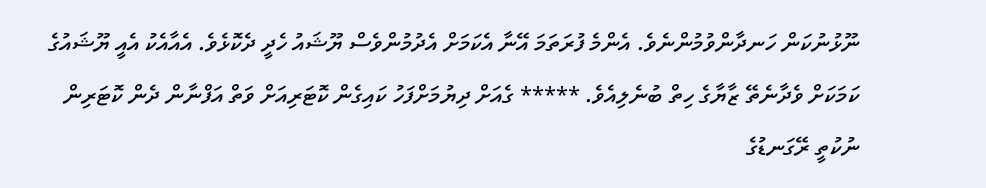ނޫޅުނުކަން ހަނދާންވުމުންނެވެ. އެންމެ ފުރަތަމަ އޭނާ އެކަމަށް އެދުމުންވެސް ޔޫޝައު ހެދީ ދެކޮޅެވެ. އެއާއެކު އެއީ ޔޫޝައުގެ ކަމަކަށް ވެދާނެތޭ ޒާޔާގެ ހިތް ބުނެލިއެވެ. ***** ގެއަށް ދިޔުމަށްފަހު ކައިގެން ކޮޓަރިއަށް ވަތް އަފްނާން ދެން ކޮޓަރިން ނުކުތީ ރޭގަނޑުގެ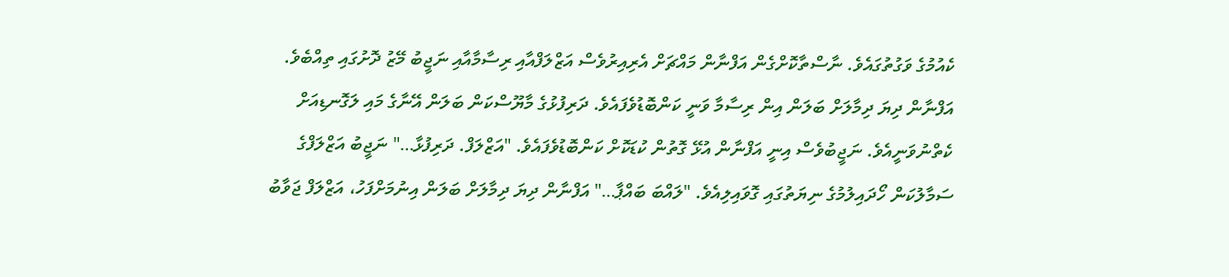ކެއުމުގެ ވަގުތުގައެވެ. ނާސްތާކޮށްގެން އަފްނާން މައްޗަށް އެރިއިރުވެސް އަޒްލަފްއާއި ރިސާމާއާއި ނަޖީބު މޭޒު ދޮށުގައި ތިއްބެވެ. އަފްނާން ދިޔަ ދިމާލަށް ބަލަން އިން ރިސާމާ ވަނީ ކަންބޮޑުވެފައެވެ. ދަރިފުޅުގެ މާޔޫސްކަން ބަލަން އޭނާގެ މައި ލަގޮނޑިއަށް ކެތްނުވަނީއެވެ. ނަޖީބުވެސް އިނީ އަފްނާން އުޅޭ ގޮތުން ކުޑަކޮށް ކަންބޮޑުވެފައެވެ. "އަޒްލަފް. ދަރިފުޅާ…" ނަޖީބު އަޒްލަފްގެ ސަމާލުކަން ހޯދައިލުމުގެ ނިޔަތުގައި ގޮވައިލިއެވެ. "ލައްބަ ބައްޕާ…" އަފްނާން ދިޔަ ދިމާލަށް ބަލަން އިނުމަށްފަހު، އަޒްލަފް ޖަވާބު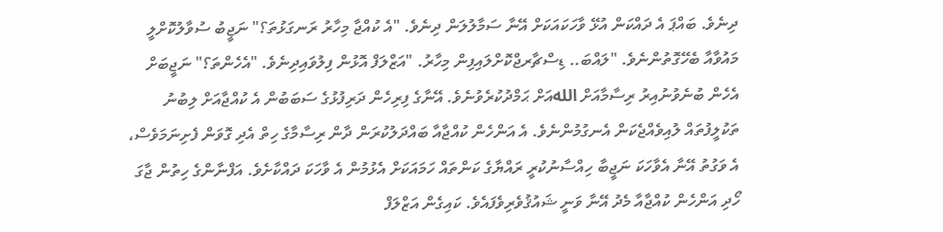ދިނެވެ. ބައްޕަ އެ ދައްކަން އުޅޭ ވާހަކައަކަށް އޭނާ ސަމާލުލަން ދިނެވެ. "އެ ކުއްޖާ މިހާރު ރަނގަޅުތަ؟" ނަޖީބު ސުވާލުކޮށްލީ މައުވާއާ ބެހޭގޮތުންނެވެ. "ލައްބަ.. ޑިސްޗާރޖްކޮށްލައިފިން މިހާރު. "އަޒްލަފް އޮޅުން ފިލުވައިދިނެވެ. "އެހެންތަ؟" ނަޖީބަށް އެހެން ބުނެވުނުއިރު ރިސާމާއަށް اللهއަށް ޙަމްދުކުރެވުނެވެ. އޭނާގެ ފިރިހެން ދަރިފުޅުގެ ސަބަބުން އެ ކުއްޖާއަށް ލިބުނު ތަކުލީފުތައް ލުއިވެއްޖެކަން އެނގުމުންނެވެ. އެ އަންހެން ކުއްޖާއާ ބައްދަލުކުރަން ދާން ރިސާމާގެ ހިތް އެދި ގޮވަން ފެށިނަމަވެސް، އެ ވަގުތު އޭނާ އެވާހަކަ ނަޖީބާ ހިއްސާނުކުރީ ރައްޔާގެ ކަންތައް ހަމައަކަށް އެޅުމުން އެ ވާހަކަ ދައްކާށެވެ. އަފްނާންގެ ހިތުން ޖާގަ ހޯދި އަންހެން ކުއްޖާއާ މެދު އޭނާ ވަނީ ޝައުޤުވެރިވެފައެވެ. ކައިގެން އަޒްލަފް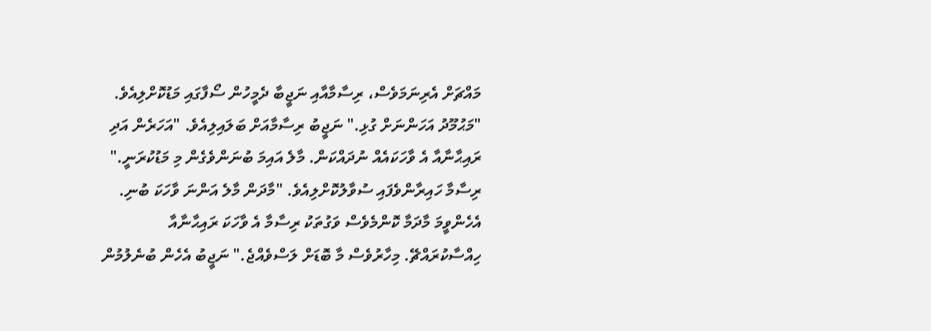މައްޗަށް އެރިނަމަވެސް، ރިސާމާއާއި ނަޖީބާ ދެމީހުން ސޯފާގައި މަޑުކޮށްލިއެވެ. "މަޙުމޫދު އަހަންނަށް ގުޅި." ނަޖީބު ރިސާމާއަށް ބަލައިލިއެވެ. "އަހަރެން އަދި ރައިޙާނާއާ އެ ވާހަކައެއް ނުދައްކަން. މާލެ އައިމަ ބުނަންވެގެން މި މަޑުކުރަނީ." ރިސާމާ ހައިރާންވެފައި ސުވާލުކޮށްލިއެވެ. "މާދަން މާލެ އަންނަ ވާހަކަ ބުނި. އެހެންވީމަ މާދަމާ ކޮންމެވެސް ވަގުތަކު ރިސާމާ އެ ވާހަކަ ރައިޙާނާއާ ހިއްސާކުރައްޗޭ. މިހާރުވެސް މާ ބޮޑަށް ލަސްވެއްޖެ." ނަޖީބު އެހެން ބުނެލުމުން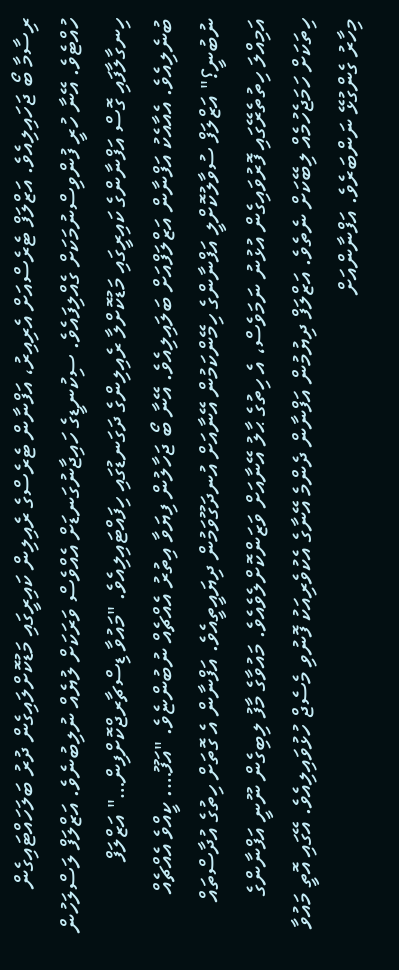ރިސާމާ ބޯ ޖަހައިލިއެވެ. އަޒްލަފް ޓެރެސްއަށް އެރިއިރު، އަފްނާން ޓެރެސްގެ ރެއިލިން ކައިރީގައި މަޑުކޮށްލައިގެން ދުރު ބަލަހައްޓައިގެން ހުއްޓެވެ. އޭނާ ހުރީ ފުންވިސްނުމަކަށް ގެއްލިފައެވެ. ސިކުނޑީގެ ހައިޖާނުގަނޑަށް އެއްވެސް ވަރަކަށް ލުޔެއް ނުލިބުނެވެ. އަޒްލަފް ލަސްލަހުން ހިނގާލާފައި ގޮސް އަފްނާންގެ ކައިރީގައި މަޑުކޮށްލާ ރެއިލިންގެ ދަގަނޑުގައި ހިފައްޓައިލިއެވެ. "މައުވާ ޑިސްޗާރޖްކޮށްފިން…" އަޒްލަފް ބުނެލިއެވެ. އެއާއެކު އަފްނާން އަޒްލަފްއަށް ބަލައިލިއެވެ. އޭނާ ބޯ ޖަހާލުން ފިޔަވާ އިތުރު އެއްޗެއް ނުބުންޏެވެ. "އަފޫ…. ކީއްވެ އެއްޗެއް ނުބުނީ؟" އަޒްލަފް ސުވާލުކޮށްލީ އަފްނާންގެ ހިމޭންކަމުން އޭނާއަށް އުނދަގޫވަމުން ދިޔައީތީއެވެ. އަފްނާން އެ ގޮތަށް ހިތުގެ އުދާސްތައް އަމިއްލަ ހިތުތެރޭގައި ފޮރުވައިގެން އުޅުނު ނަމަވެސް، އެ ހިތުގެ ޙާލު އޭނާއަށް ވަޒަންކޮށްލެވެއެވެ. މައުވާގެ މާފު ލިބިގެން ނޫނީ އަފްނާންގެ ހިތަކަށް ހަމަޖެހުމެއް ލިބޭކަށް ނެތެވެ. އަޒްލަފް ދިޔުމުން އަފްނާން ދެންމެ އޭނާގެ އެކުވެރިއަކު ފޮނުވި މެސެޖް ހުޅުވައިލިއެވެ. އޭގައި އޮތީ މައުވާ މިހާރު ގެންގުޅޭ ނަންބަރެވެ. އަފްނާންއަށް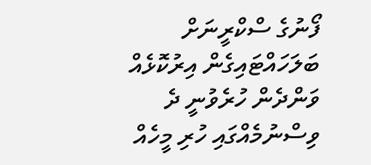ފޯނުގެ ސްކްރީނަށް ބަލަހައްޓައިގެން އިރުކޮޅެއް ވަންދެން ހުރެވުނީ ދެ ވިސްނުމެއްގައި ހުރި މީހެއް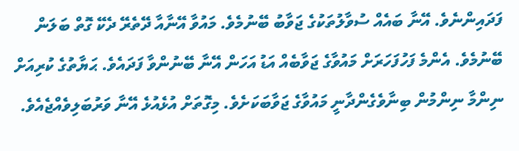ފަދައިންނެވެ. އޭނާ ބައެއް ސުވާލުތަކުގެ ޖަވާބު ބޭނުމެވެ. މައުވާ އޭނާއާ ދޭތެރޭ ދެކޭ ގޮތް ބަލަން ބޭނުމެވެ. އެންމެ ފަހުފަހަރަށް މައުވާގެ ޖަވާބެއް އަޑު އަހަން އޭނާ ބޭނުންވާ ފަދައެވެ. ޙަޔާތުގެ ކުރިއަށް ނިންމާ ނިންމުން ބިނާވެގެންދާނީ މައުވާގެ ޖަވާބަކަށެވެ. މިގޮތަށް އުޅެއުޅެ އޭނާ ވަރުބަލިވެއްޖެއެވެ.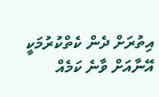އިތުރަށް ދެން ކެތްކުރުމަކީ އޭނާއަށް ވާނެ ކަމެއް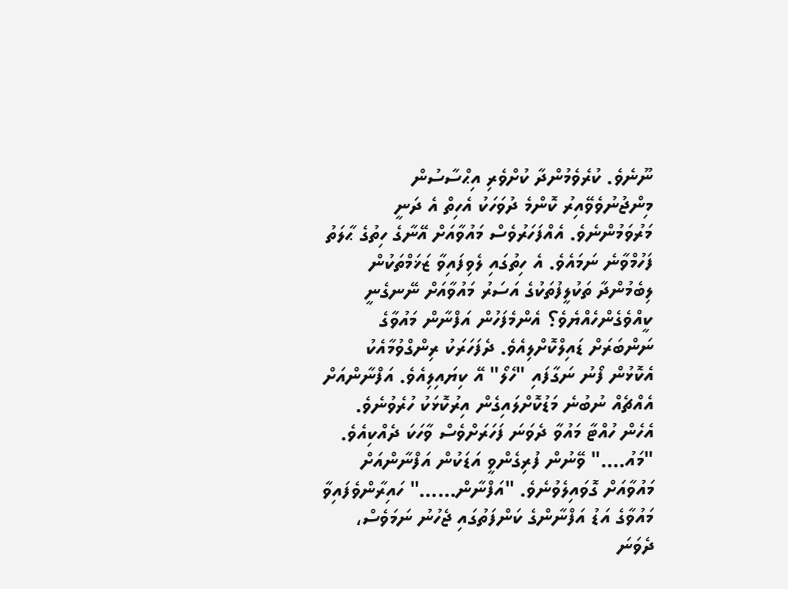ނޫނެވެ. ކުރެވެމުންދާ ކުށްވެރި އިޙްސާސުން މިންޖުނުވެވޭއިރު ކޮންމެ ދުވަހަކު އެހިތް އެ ދަނީ މަރުވަމުންނެވެ. އެއްފަހަރުވެސް މައުވާއަށް އޭނާގެ ހިތުގެ ޙާލަތު ފަހުމްވާނެ ނަމައެވެ. އެ ހިތުގައި ލެވިފައިވާ ޒަޚަމްތަކުން ލިބެމުންދާ ތަކުލީފުތަކުގެ އަސަރު މައުވާއަށް ނޭނގެނީ ކީއްވެގެންހެއްޔެވެ؟ އެންމެފަހުން އަފްނާން މައުވާގެ ނަންބަރަށް ޑައިލްކޮށްލިއެވެ. ދެފަހަރަކު ރިންގްވުމާއެކު އެކޮޅުން ފޯނު ނަގާފައި "ހެލޯ" އޭ ކިޔައިލިއެވެ. އަފްނާންއަށް އެއްޗެއް ނުބުނެ މަޑުކޮށްލައިގެން އިރުކޮޅަކު ހުރެވުނެވެ. އެހެން ހުއްޓާ މައުވާ ދެވަނަ ފަހަރަށްވެސް ވާހަކަ ދެއްކިއެވެ. "މައު…." ވޭނުން ފުރިގެންވީ އަޑަކުން އަފްނާންއަށް މައުވާއަށް ގޮވައިލެވުނެވެ. "އަފްނާން……" ހައިރާންވެފައިވާ މައުވާގެ އަޑު އަފްނާންގެ ކަންފަތުގައި ޖެހުނު ނަމަވެސް، ދެވަނަ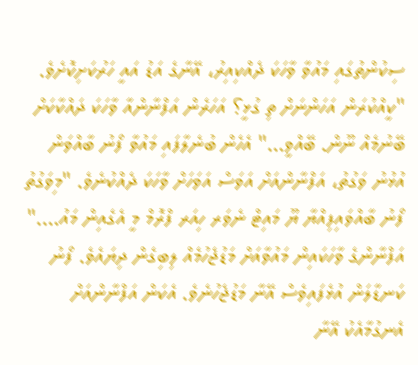ސިކުންތުގައި މައުވާ ވާހަކަ ދެއްކިއިރު، އޭނާގެ އަޑު އައީ ހަރުކަށިކޮށެވެ. "ކީއްކުރަން އަހަންނަށް ތި ގުޅީ؟ އަހަރެން އަފްނާންއާ ވާހަކަ ދައްކާކަށް ބޭނުމެއް ނޫން. ބޭއްވީ…" އެހެން ބުނެލާފައި މައުވާ ފޯނު ބާއްވަން އުޅުނު ވަގުތު، އަފްނާންއަށް އަވަސް އަވަހަށް ވާހަކަ ދެއްކުނެވެ. "މިވަގުތު ފޯނު ބާއްވައިފިއްޔާ ޔޫ މައިޓް ނެވަރ ހިއަރ ފްރޮމް މީ އެގެއިން މައު…." އަފްނާންގެ ވާހަކައިން މައުވާއަށް މަޑުޖެހުމެއް ލިބިގެން ދިޔައެވެ. ފޯނު ކަނޑާލަން އުޅެފައިވެސް އޭނާ މަޑުޖެހުނެވެ. އެކަން އަފްނާންއަށް އެނގުމާއެކު އޭނާ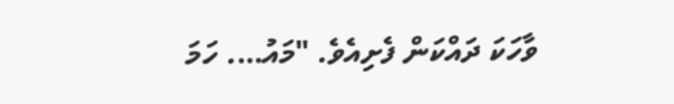ވާހަކަ ދައްކަން ފެށިއެވެ. "މައު…. ހަމަ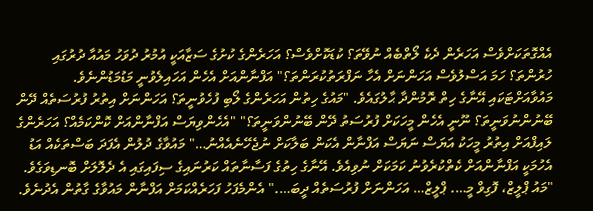އެއްގޮތަކަށްވެސް އަހަރެން ދެކެ ލޯތްބެއް ނުވޭތަ؟ ކުޑަކޮށްވެސް؟ އަހަރެންގެ ކުށުގެ ސަޒާއަކީ އުމުރު ދުވަހު މައުއާ ދުރުގައި ހުރުންތަ؟ ހަމަ އަސްލުވެސް އަހަންނަށް އެހާ ނަފްރަތުކުރަންތަ؟" އަފްނާންއަށް އެހެން އަހައިލެވުނީ މަޑުމަޑުންނެވެ. މައުވާއަށްޓަކައި އޭނާގެ ހިތް ރޮމުންދާ ޙާލުގައެވެ. "މައުގެ ހިތުން އަހަރެންގެ ލޯބި ފުހެވުނީތަ؟ އަހަންނަށް އިތުރު ފުރުސަތެއް ދޭން ބޭނުންނުވަނީތަ؟ ނޫނީ އެހެން މީހަކަށް ފުރުސަތު ދޭން ބޭނުންވަނީތަ؟" "އެހެންވިޔަސް އަފްނާންއަށް ކޮންކަމެއް؟ އަހަރެންގެ ލައިފްއަށް އިތުރު މީހަކު އަޔަސް ނަޔަސް އަފްނާން އެކަން ބަލާކަށް ނުޖެހޭނެއެއްނު…" މައުވާގެ ދުލުން އެފަދަ ބަސްތަކެއް އަޑު އެހުމަކީ އަފްނާންއަށް ކެތްކުރެވުނު ކަމަކަށް ނުވިއެވެ. އޭނާގެ ހިތުގެ ފަސާނާތައް ކަރުނައިގެ ސިފައިގައި އެ ދެލޮލަށް ބޮނޑިވަގެވެ. "މައު ޕްލީޒް، ފޮގިވް މީ…. ޕްލީޒް… އަހަންނަށް ފުރުސަތެއް ދީބަ…." އެންމެފަހު ފަހަރެއްކަމަށް އަފްނާން މައުވާގެ ގާތުން އެދުނެވެ.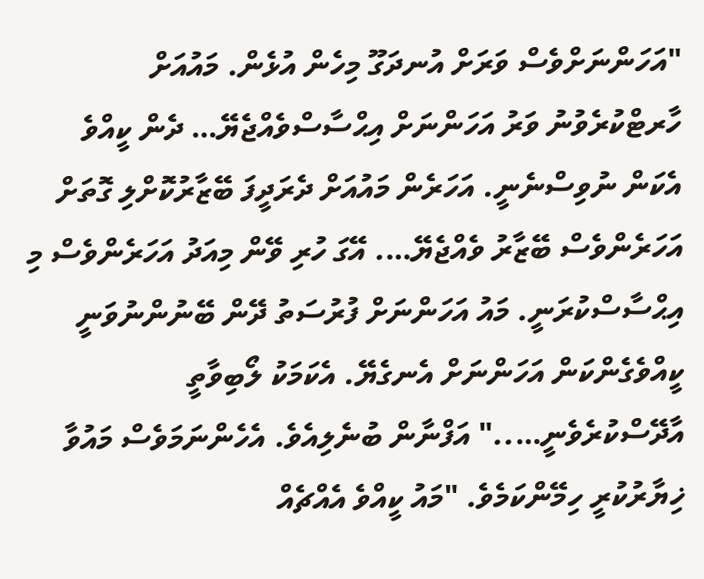"އަހަންނަށްވެސް ވަރަށް އުނދަގޫ މިހެން އުޅެން. މައުއަށް ހާރޓްކުރެވުނު ވަރު އަހަންނަށް އިޙްސާސްވެއްޖެޔޭ… ދެން ކީއްވެ އެކަން ނުވިސްނެނީ. އަހަރެން މައުއަށް ދެރަދީފަ ބޭޒާރުކޮށްލި ގޮތަށް އަހަރެންވެސް ބޭޒާރު ވެއްޖެޔޭ…. އޭގަ ހުރި ވޭން މިއަދު އަހަރެންވެސް މި އިޙްސާސްކުރަނީ. މައު އަހަންނަށް ފުރުސަތު ދޭން ބޭނުންނުވަނީ ކީއްވެގެންކަން އަހަންނަށް އެނގެޔޭ. އެކަމަކު ލޯބިވާތީ އާދޭސްކުރެވެނީ….." އަފްނާން ބުނެލިއެވެ. އެހެންނަމަވެސް މައުވާ ޚިޔާރުކުރީ ހިމޭންކަމެވެ. "މައު ކީއްވެ އެއްޗެއް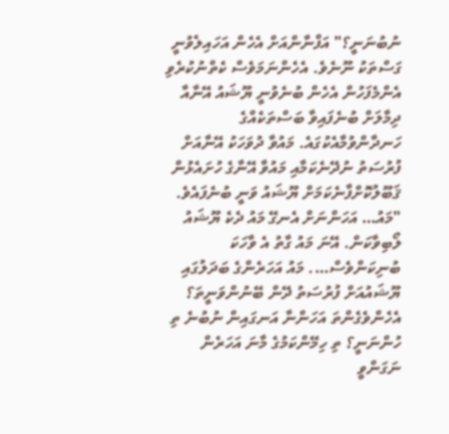ނުބުނަނީ؟" އަފްނާންއަށް އެހެން އަހައިލެވުނީ ގަސްތަކު ނޫނެވެ. އެހެންނަމަވެސް ކެތްނުކުރެވި އެންމެފަހުން އެހެން ބުނެވުނީ ޔޫޝައު އޭނާއާ ދިމާލަށް ބުނެފައިވާ ބަސްތަކެއްގެ ހަނދާންވުމާއެކުގައެ. މައުވާ ދުވަހަކު އޭނާއަށް ފުރުސަތު ނުދޭނެކަމާއި މައުވާ އޭނާގެ ހުށައެޅުން ޤަބޫލުކޮށްފާނެކަމަށް ޔޫޝައު ވަނީ ބުނެފައެވެ. "މައު… އަހަންނަށް އެނގޭ މައު ދެކެ ޔޫޝައު ލޯބިވާކަން. އޭނަ މައު ގާތު އެ ވާހަކަ ބުނިކަންވެސް…. މައު އަހަރެންގެ ބަދަލުގައި ޔޫޝައުއަށް ފުރުސަތު ދޭން ބޭނުންވަނީތަ؟ އެހެންވެގެންތަ އަހަންނާ އަނގައިން ނުބުނެ ތި ހުންނަނީ؟ ތި ހިމޭންކަމުގެ މާނަ އަހަރެން ނަގަންވީ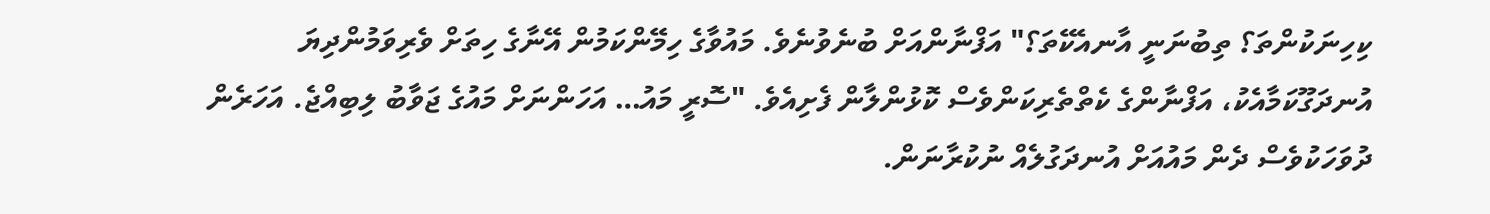ކިހިނަކުންތަ؟ ތިބުނަނީ އާނއެކޭތަ؟" އަފްނާންއަށް ބުނެވުނެވެ. މައުވާގެ ހިމޭންކަމުން އޭނާގެ ހިތަށް ވެރިވަމުންދިޔަ އުނދަގޫކަމާއެކު، އަފްނާންގެ ކެތްތެރިކަންވެސް ކޮޅުންލާން ފެށިއެވެ. "ސޮރީ މައު… އަހަންނަށް މައުގެ ޖަވާބު ލިބިއްޖެ. އަހަރެން ދުވަހަކުވެސް ދެން މައުއަށް އުނދަގުލެއް ނުކުރާނަން.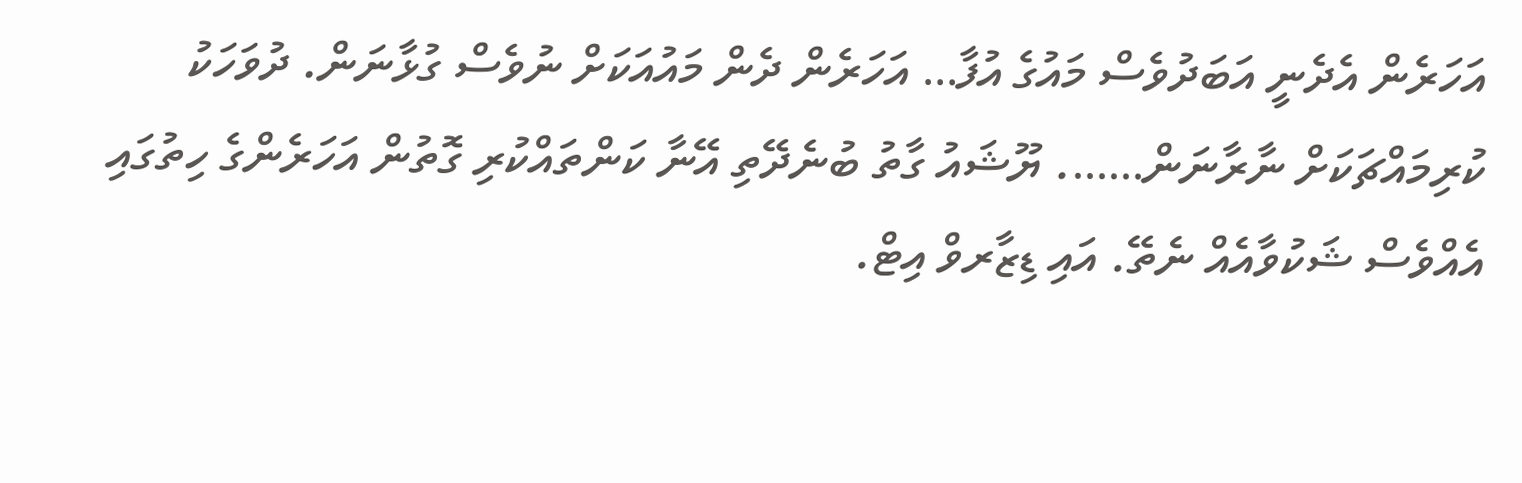އަހަރެން އެދެނީ އަބަދުވެސް މައުގެ އުފާ… އަހަރެން ދެން މައުއަކަށް ނުވެސް ގުޅާނަން. ދުވަހަކު ކުރިމައްޗަކަށް ނާރާނަން……. ޔޫޝައު ގާތު ބުނެދޭތި އޭނާ ކަންތައްކުރި ގޮތުން އަހަރެންގެ ހިތުގައި އެއްވެސް ޝަކުވާއެއް ނެތޭ. އައި ޑިޒާރވް އިޓް.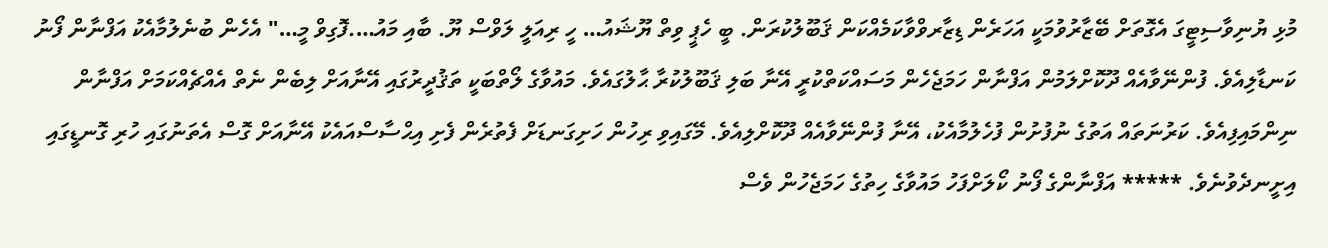މުޅި ޔުނިވާސިޓީގަ އެގޮތަށް ބޭޒާރުވުމަކީ އަހަރެން ޑިޒާރވްވާކަމެއްކަން ޤަބޫލުކުރަން. ބީ ހެޕީ ވިތް ޔޫޝައު… ހީ ރިއަލީ ލަވްސް ޔޫ. ބާއި މައު….ފޮގިވް މީ…" އެހެން ބުނެލުމާއެކު އަފްނާން ފޯނު ކަނޑާލިއެވެ. ފުންނޭވާއެއް ދޫކޮށްލަމުން އަފްނާން ހަމަޖެހެން މަސައްކަތްކުރީ އޭނާ ބަލި ޤަބޫލުކުރާ ޙާލުގައެވެ. މައުވާގެ ލޯތްބަކީ ތަޤުދީރުގައި އޭނާއަށް ލިބެން ނެތް އެއްޗެއްކަމަށް އަފްނާން ނިންމައިފިއެވެ. ކަރުނަތައް އަތުގެ ނުފުށުން ފުހެލުމާއެކު، އޭނާ ފުންނޭވާއެއް ދޫކޮށްލިއެވެ. މޭގައިވި ރިހުން ހަށިގަނޑަށް ފެތުރެން ފެށި އިޙްސާސްއައެކު އޭނާއަށް ގޮސް އެތަނުގައި ހުރި ގޮނޑީގައި އިށީނދެވުނެވެ. ***** އަފްނާންގެ ފޯނު ކޯލަށްފަހު މައުވާގެ ހިތުގެ ހަމަޖެހުން ވެސް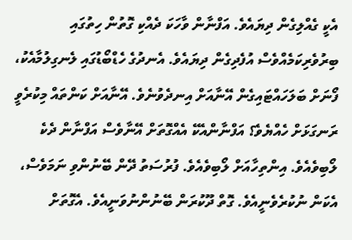އެކީ ގެއްލިގެން ދިޔައެވެ. އަފްނާން ވާހަކަ ދެއްކި ގޮތުން ހިތުގައި ބިރުވެރިކަމެއްވެސް އުފެދިގެން ދިޔައެވެ. އެނދުގެ ހެޑްބޯޑުގައި ލެނގިލުމާއެކު، ފޯނަށް ބަލަހައްޓައިގެން އޭނާއަށް އިނދެވުނެވެ. އޭނާއަށް ކަންތައް މިކުރެވީ ރަނގަޅަށް ހެއްޔެވެ؟ އަފްނާންއެކޭ އެއްގޮތަށް އޭނާވެސް އަފްނާން ދެކެ ލޯބިވެއެވެ. އިންތިހާއަށް ލޯބިވެއެވެ. ފުރުސަތު ދޭން ބޭނުންވި ނަމަވެސް، އެކަން ނުކުރެވެނީއެވެ. ގޮތް ދޫކުރަން ބޭނުންނުވަނީއެވެ. އެގޮތަށް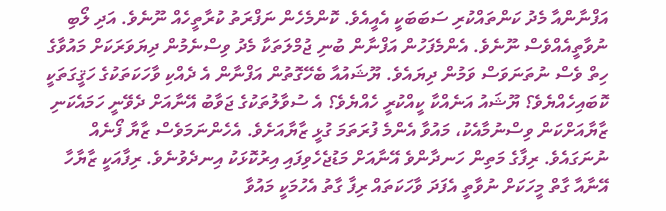އަފްނާންއާ މެދު ކަންތައްކުރި ސަބަބަކީ އެއީއެވެ. ކޮންމެހެން ނަފްރަތު ކުރާތީހެއް ނޫނެވެ. އަދި ލޯބި ނުވާތީއެއްވެސް ނޫނެވެ. އެންމެފަހުން އަފްނާން ބުނި ޖުމްލަތަކާ މެދު ވިސްނެމުން ދިޔަވަރަކަށް މައުވާގެ ހިތް ވެސް ނުތަނަވަސް ވަމުން ދިޔައެވެ. ޔޫޝައުއާ ބެހޭގޮތުން އަފްނާން އެ ދެއްކި ވާހަކަތަކުގެ ހަޤީގަތަކީ ކޮބައިހެއްޔެވެ؟ ޔޫޝައު އަނެއްކާ ކީއްކުރީ ހެއްޔެވެ؟ އެ ސުވާލުތަކުގެ ޖަވާބު އޭނާއަށް ދެވޭނީ ހަމައެކަނި ޒާޔާއަށްކަން ވިސްނުމާއެކު، މައުވާ އެންމެ ފުރަތަމަ ގުޅީ ޒާޔާއަށެވެ. އެހެންނަމަވެސް ޒާޔާ ފޯނެއް ނުނަގައެވެ. ރިފާގެ މަތިން ހަނދާންވެ އޭނާއަށް މަޑުޖެހެވިފައި އިރުކޮޅަކު އިނދެވުނެވެ. ރިފާއަކީ ޒާޔާހާ އޭނާއާ ގާތް މީހަކަށް ނުވާތީ އެފަދަ ވާހަކަތައް ރިފާ ގާތު އެހުމަކީ މައުވާ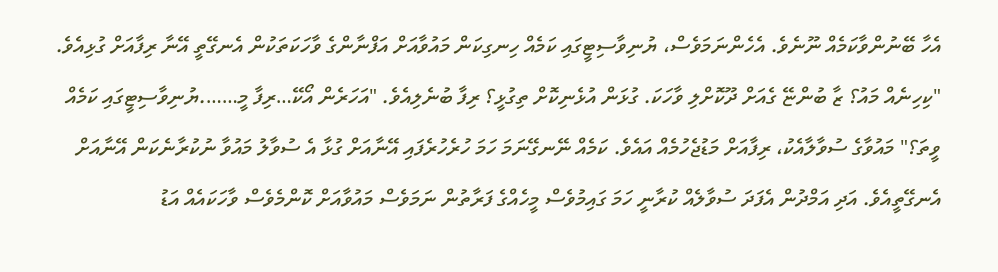އެހާ ބޭނުންވާކަމެއް ނޫނެވެ. އެހެންނަމަވެސް، ޔުނިވާސިޓީގައި ކަމެއް ހިނގިކަން މައުވާއަށް އަފްނާންގެ ވާހަކަތަކުން އެނގޭތީ އޭނާ ރިފާއަށް ގުޅިއެވެ. "ކިހިނެއް މައު؟ ޒާ ބުންޏޭ ގެއަށް ދޫކޮށްލި ވާހަކަ. ގުޅަން އުޅެނިކޮށް ތިގުޅީ؟ ރިފާ ބުނެލިއެވެ. "އަހަރެން އޯކޭ…ރިފާ މީ…….ޔުނިވާސިޓީގައި ކަމެއް ވީތަ؟" މައުވާގެ ސުވާލާއެކު، ރިފާއަށް މަޑުޖެހުމެއް އައެވެ. ކަމެއް ނޭނގޭނަމަ ހަމަ ހުރެހުރެފައި އޭނާއަށް ގުޅާ އެ ސުވާލު މައުވާ ނުކުރާނެކަން އޭނާއަށް އެނގޭތީއެވެ. އަދި އަމްދުން އެފަދަ ސުވާލެއް ކުރާނީ ހަމަ ގައިމުވެސް މީހެއްގެ ފަރާތުން ނަމަވެސް މައުވާއަށް ކޮންމެވެސް ވާހަކައެއް އަޑު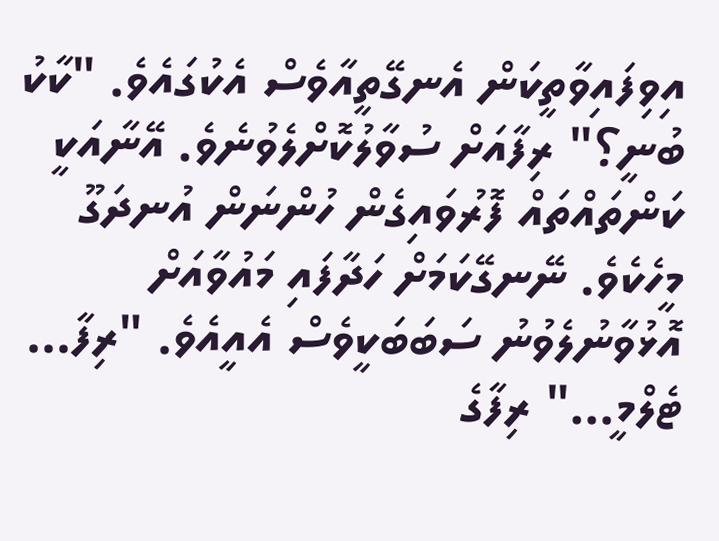އިވިފައިވާތީކަން އެނގޭތީއާވެސް އެކުގައެވެ. "ކާކު ބުނީ؟" ރިފާއަށް ސުވާލުކޮށްލެވުނެވެ. އޭނާއަކީ ކަންތައްތައް ފޮރުވައިގެން ހުންނަން އުނދަގޫ މީހެކެވެ. ނޭނގޭކަމަށް ހަދާފައި މައުވާއަށް އޮޅުވާނުލެވުނު ސަބަބަކީވެސް އެއީއެވެ. "ރިފާ… ޓެލްމީ…" ރިފާގެ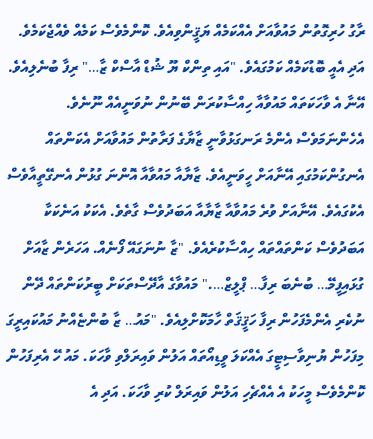ރާގު ހުރިގޮތުން މައުވާއަށް އެއްކަމެއް ޔަޤީންވިއެވެ. ކޮންމެވެސް ކަމެއް ވެއްޖެކަމެވެ. އަދި އެއީ ބޮޑުކަމެއް ކަމުގައެވެ. "އައި ތިންކް ޔޫ ޝުޑް އާސްކް ޒާ…" ރިފާ ބުނެލިއެވެ. އޭނާ އެ ވާހަކަތައް މައުވާއާ ހިއްސާކުރަން ބޭނުން ނުވަނީއެއް ނޫނެވެ. އެހެންނަމަވެސް އެންމެ ރަނގަޅުވާނީ ޒާޔާގެ ފަރާތުން މައުވާއަށް އެކަންތައް އެނގުންކަމުގައި އޭނާއަށް ހީވަނީއެވެ. ޒާޔާއާ މައުވާއާ އޮންނަ ގުޅުން އެނގޭތީއާވެސް އެކުގައެވެ. އޭނާއަށް ވުރެ މައުވާއާ ޒާޔާއާ އަބަދުވެސް ގާތެވެ. އެކަކު އަނެކަކާ އަބަދުވެސް ކަންތައްތައް ހިއްސާކުރެއެވެ. "ޒާ ނުނަގައޭ ފޯނެއް. އަހަރެން ޒާއަށް ގުޅައިފީމޭ… ބުނެބަ ރިފާ… ޕްލީޒް…." މައުވާގެ އާދޭސްތަކަށް ބީރުކަންތައް ދޭން ނުކެރި އެންމެފަހުން ރިފާ ހަޤީޤަތް ހާމަކޮށްލިއެވެ. "މައު… ޒާ ބުންޏެއްނު މައުކައިރީގަ މިފަހުން ޔުނިވާސިޓީގަ އެއްކަލަ ވީޑިއޯތައް އަލުން ވައިރަލްވި ވާހަކަ. މައު ހޭ އެރިފަހުން ކޮންމެވެސް މީހަކު އެ އެއްޗެހި އަލުން ވައިރަލް ކުރި ވާހަކަ. އަދި އެ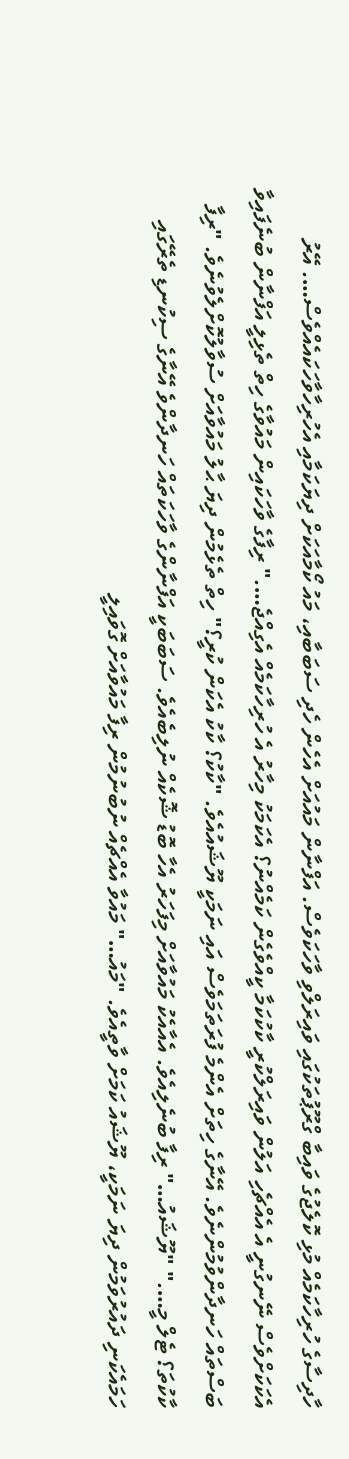ހާދިސާގެ ހުރިހާކަމެއް މުޅި ކޮލެޖުގެ ވައިބާ ގްރޫޕުތަކުގައި ވައިރަލްވި ވާހަކަވެސް. އަފްނާން މައުއަށް އެހެން ހެދި ސަބަބާއި، މައު ކޯމާއަކަށް ދިޔަކަމާއި އެހުރިހާވާހަކައެއްވެސް…. އޭރު އެކަކަށްވެސް ނޭނގުނީ އެ އެއްޗެހި އަލުން ވައިރަލްކުރީ ކާކުކަމާ ކީއްވެގެން ކަމެއްނު؟ އެކަމަކު މިހާރު އެ ހުރިހާކަމެއް އެގިއްޖެ…." ރިފާގެ ވާހަކައިން މައުވާގެ ހިތް ތެޅިލީ އަފްނާން ބުނެފައިވާ ބަސްތައް ހަނދާންވުމުންނެވެ. އޭނާގެ ހިތަށް އެންމެ ފުރަތަމަވެސް އައި ނަމަކީ ޔޫޝައުއެވެ. "ކާކު؟ ކާކު އެކަން ކުރީ؟" ހިތް ތެޅެމުން ދިޔަ ޙާލު މައުވާއަށް ސުވާލުކޮށްލެވުނެވެ. "ރިފާ ކާކުތަ؟ ޓެލް މީ…." "ޔޫޝައު…" ރިފާ ބުނެލިއެވެ. އެއާއެކު މައުވާއަށް މިފަހަރު އެހާ ބޮޑު ޝޮކެއް ނުލިބެއެވެ. ސަބަބަކީ އަފްނާންގެ ވާހަކަތައް ހަނދާންވެ އޭނާގެ ސިކުނޑި ތެރޭގައި ހަމައެކަނި ދައުރުވަމުން ދިޔަ ނަމަކީ، ޔޫޝައު ކަމަށް ވާތީއެވެ. "މައު…" މައުވާ އެއްޗެއް ނުބުނުމުން ރިފާ މައުވާއަށް ގޮވައިލީ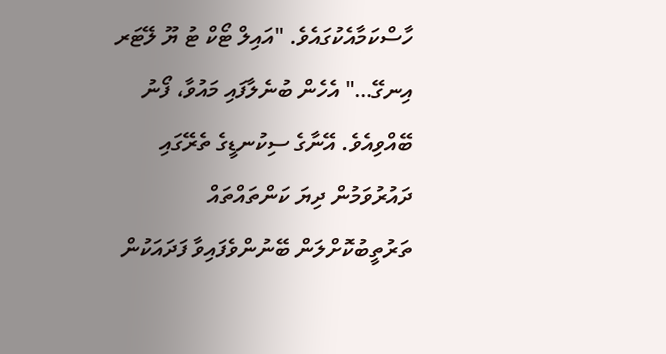ހާސްކަމާއެކުގައެވެ. "އައިލް ޓޯކް ޓު ޔޫ ލޭޓަރ އިނގޭ…" އެހެން ބުނެލާފައި މައުވާ، ފޯނު ބޭއްވިއެވެ. އޭނާގެ ސިކުނޑީގެ ތެރޭގައި ދައުރުވަމުން ދިޔަ ކަންތައްތައް ތަރުތީބުކޮށްލަން ބޭނުންވެފައިވާ ފަދައަކުން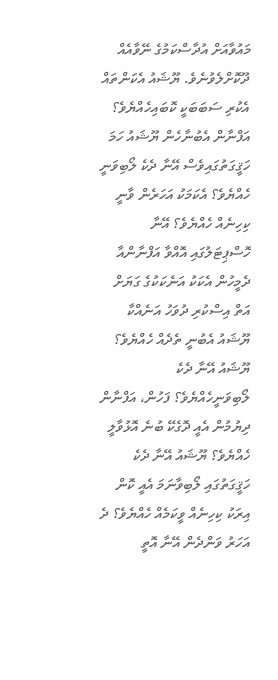މައުވާއަށް އުދާސްކަމުގެ ނޭވާއެއް ދޫކޮށްލެވުނެވެ. ޔޫޝައު އެކަންތައް އެކުރި ސަބަބަކީ ކޮބައިހެއްޔެވެ؟ އަފްނާން އެބުނާހެން ޔޫޝައު ހަމަ ހަޤީގަތުގައިވެސް އޭނާ ދެކެ ލޯބިވަނީ ހެއްޔެވެ؟ އެކަމަކު އަހަރެން ވާނީ ކިހިނެއް ހެއްޔެވެ؟ އޭނާ ހޮސްޕިޓަލުގައި އޮއްވާ އަފްނާންއާ ދެމީހުން އެކަކު އަނެކަކުގެ ގަޔަށް އަތް އިސްކުރި ދުވަހު އަނެއްކާ ޔޫޝައު އެބުނީ ތެދެއް ހެއްޔެވެ؟ ޔޫޝައު އޭނާ ދެކެ ލޯބިވަނީހެއްޔެވެ؟ ފަހުން، އަފްނާން ދިޔުމުން އެއީ ދޮގެކޭ ބުނެ އޮޅުވާލީ ހެއްޔެވެ؟ ޔޫޝައު އޭނާ ދެކެ ހަޤީގަތުގައި ލޯބިވާނަމަ އެއީ ކޮން އިރަކު ކިހިނެއް ވީކަމެއް ހެއްޔެވެ؟ ދެ އަހަރު ވަންދެން އޭނާ އޮތީ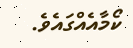ކޯމާއެއްގައެވެ.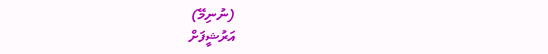(ނުނިމޭ)
އަރުޝީފަށް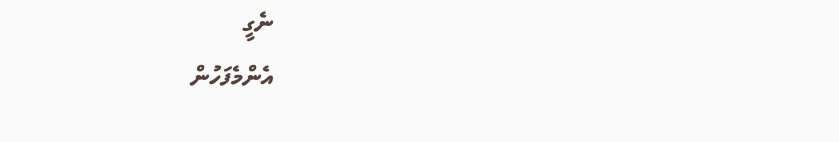ނެގީ
އެންމެފަހުން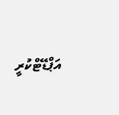އަޕްޑޭޓްކުރީ